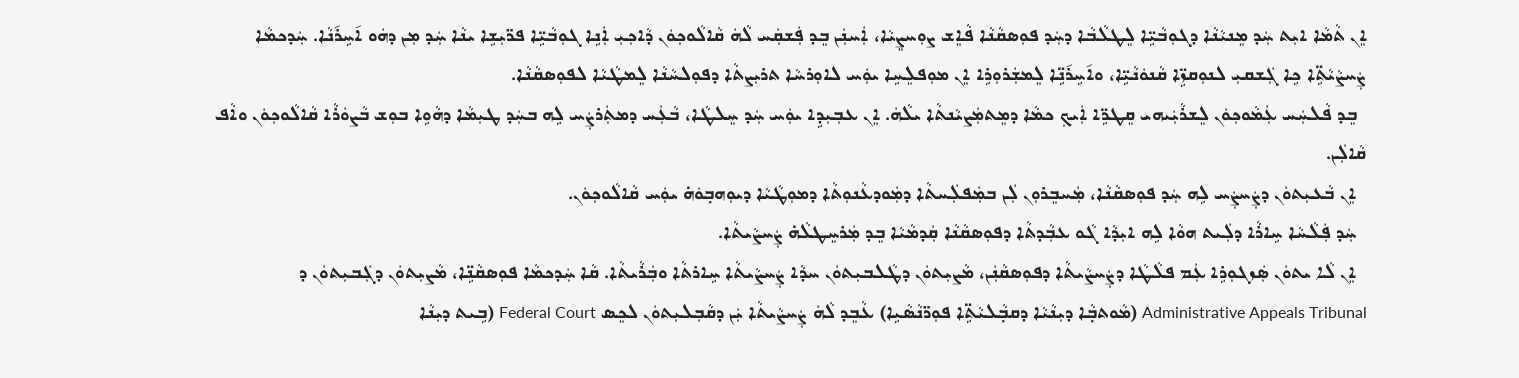ܐܸܢ ܬܵܡܵܐ ܐܝܼܬ ܚܲܕ ܡܸܢܝܵܢܵܐ ܕܓܘܼܒܵܝܹ̈ܐ ܠܸܛܠܵܒܵܐ ܕܚܲܕ ܦܘܼܣܩܵܢܵܐ ܦܵܐܸܫ ܨܘܼܚܨܸܝܵܐ، ܐܲܚܢܲܢ ܒܸܕ ܦܲܫܩܲܚ ܠܵܗܿ ܩܵܐܠܵܘܟܼܘܿܢ ܕܵܐܟܼܝܼ ܐܲܢܹܐ ܓܘܼܒܵܝܹ̈ܐ ܦܪ̈ܝܼܫܹܐ ܝܢܵܐ ܚܲܕ ܡܼܢ ܕܗܿܘ ܐ݇ܚܹܪ݇ܢܵܐ. ܚܲܕܟܡܵܐ ܨܲܚܨܵܝܵܬܹ̈ܐ ܟܹܐ ܓܲܫܩܝܼ ܠܢܘܼܩܙܹ̈ܐ ܩܵܢܘܿܢܵܝܹ̈ܐ، ܘܐ݇ܚܹܪ݇ܢܹ̈ܐ ܠܸܡܫܲܪܘܼܪܹܐ ܐܸܢ ܡܘܼܦܠܸܚܹܐ ܝܘܲܚ ܠܐܘܼܪܚܵܐ ܬܪܝܼܨܬܵܐ ܕܦܘܼܠܚܵܢܵܐ ܠܸܡܛܵܝܵܐ ܠܦܘܼܣܩܵܢܵܐ.
  ܒܸܕ ܦܵܠܚܲܚ ܥܲܡܵܘܟ݂ܘܿܢ ܠܸܫܪܵܝܲܝܗܝ ܩܸܛܪܹ̈ܐ ܐܲܝܟ݂ ܟܡܵܐ ܕܡܸܬܡܲܨܝܵܢܬܵܐ ܝܠܵܗܿ. ܐܸܢ ܥܒܼܝܼܕܹܐ ܝܘܲܚ ܚܲܕ ܚܸܠܛܵܐ، ܒܵܥܲܚ ܕܡܬܲܪܨܲܚ ܠܹܗ ܒܚܲܕ ܛܝܼܡܵܐ ܕܗܵܘܹܐ ܒܘܼܫ ܒܵܨܘܿܪܵܐ ܩܵܐܠܵܘܟܼܘܿܢ ܘܐܵܦ ܩܵܐܠܲܢ.
  ܐܸܢ ܒܵܥܝܼܬܘܿܢ ܕܨܲܚܨܲܚ ܠܹܗ ܚܲܕ ܦܘܼܣܩܵܢܵܐ، ܡܲܚܒܸܪܘܼܢ ܠܲܢ ܒܡܲܦܠܲܚܬܵܐ ܕܡܲܘܕܥܵܢܘܼܬܵܐ ܕܡܘܼܛܵܝܵܐ ܕܝܘܼܗܒ݂ܘܿܗ̇ ܝܘܲܚ ܩܵܐܠܵܘܟ݂ܘܿܢ.
  ܚܲܕ ܦܲܠܵܚܵܐ ܚܹܐܪܵܐ ܕܠܲܝܬ ܗܘܵܐ ܠܹܗ ܐܝܼܕܵܐ ܓܵܘ ܥܒܼܵܕܬܵܐ ܕܦܘܼܣܩܵܢܵܐ ܩܲܕܡܵܝܵܐ ܒܸܕ ܡܲܪܚܸܛܠܵܗ̇ ܨܲܚܨܵܝܬܵܐ.
  ܐܸܢ ܠܵܐ ܝܬܘܿܢ ܣܲܙܓܘܼܪܹܐ ܥܲܡ ܦܠܵܛܵܐ ܕܨܲܚܨܵܝܬܵܐ ܕܦܘܼܣܩܵܢܲܢ، ܡܵܨܝܼܬܘܿܢ ܕܛܵܠܒܝܼܬܘܿܢ ܚܕܵܐ ܨܲܚܨܵܝܬܵܐ ܚܹܐܪܬܵܐ ܘܒܲܪܵܝܬܵܐ. ܩܵܐ ܚܲܕܟܡܵܐ ܦܘܼܣܩܵܢܹ̈ܐ، ܡܵܨܝܼܬܘܿܢ ܕܓܲܒܝܼܬܘܿܢ ܕ Administrative Appeals Tribunal (ܡܵܘܬܒ݂ܵܐ ܕܝܼܢܵܝܵܐ ܕܩܒ݂ܵܠܝܵܬܹ̈ܐ ܦܘܼܪ̈ܢܵܣܵܝܹܐ) ܥܵܒܸܕ ܠܵܗܿ ܨܲܚܨܵܝܬܵܐ ܝܲܢ ܕܩܵܒܼܠܝܼܬܘܿܢ ܠܟܸܣ Federal Court (ܒܹܝܬ ܕܝܼܢܵܐ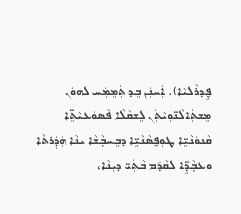ܦ̮ܹܕܪܵܠܝܵܐ). ܐܲܚܢܲܢ ܒܸܕ ܬܲܡܸܡܲܚ ܠܗܘܿܢ ܡܸܫܬܲܐܠܵܢ̈ܘܼܝܵܬܲܢ ܠܸܫܩܵܠܵܐ ܦܵܣܘܿܥܝܵܬܸ̈ܐ ܩܵܢܘܿܢܵܝܸ̈ܐ ܛܘܼܦ̮ܣܵܢܵܝܹ̈ܐ ܕܒܸܚܒ݂ܵܫܵܐ ܝܢܵܐ ܗܲܕܲܪܬܵܐ ܘܥܒ݂ܵܕܹ̈ܐ ܠܩܵܕ݇ܡ ܒܵܬܲܝ̈ ܕܝܼܢܵܐ،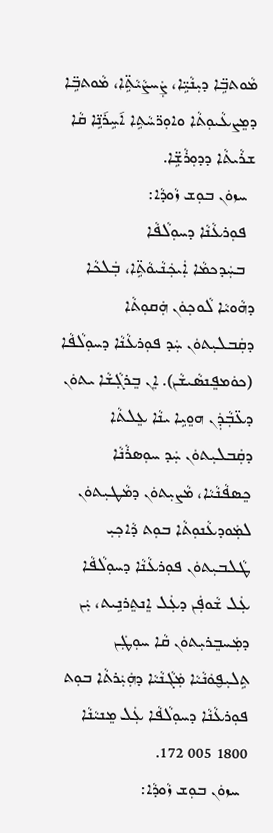ܡܵܘܬܒܹ̈ܐ ܕܝܼܢܵܝܹ̈ܐ، ܨܲܚܨܵܝܵܬܹ̈ܐ، ܡܵܘܬܒܹ̈ܐ ܕܡܸܨܥܵܝܘܼܬܵܐ ܘܐܘܼܪ̈ܚܵܬܹܐ ܐ݇ܚܹܪ݇ܢܹ̈ܐ ܩܵܐ ܫܪܵܝܬܵܐ ܕܕܘܼܪܵܫܹ̈ܐ.
  ܚܙܘܿܢ ܒܘܼܫ ܙܵܘܕܵܐ:
  ܦܘܼܪܥܵܢܵܐ ܕܚܘܼܠܵܦܵܐ
  ܒܚܲܕܟܡܵܐ ܐܲܝܟܲܢܵܝܘܵܬܹ̈ܐ، ܒܲܠܟܵܐ ܕܗܵܘܝܵܐ ܠܵܘܟܼܘܿܢ ܗܲܩܘܼܬܵܐ ܕܩܲܒܠܝܼܬܘܿܢ ܚܲܕ ܦܘܼܪܥܵܢܵܐ ܕܚܘܼܠܵܦܵܐ (ܟܘܿܡܦܸܢܣܵܝܫܵܢ). ܐܸܢ ܒܸܪܓܼܵܫܵܐ ܝܬܘܿܢ ܕܥ̈ܒܼܵܕܲܢ ܗܘܸܝܹܐ ܝܢܵܐ ܥܸܠܬܵܐ ܕܩܲܒܠܝܼܬܘܿܢ ܚܲܕ ܚܘܼܣܪܵܢܵܐ ܟܸܣܦܵܢܵܝܵܐ، ܡܵܨܝܼܬܘܿܢ ܕܡܵܛܝܼܬܘܿܢ ܠܡܲܘܕܥܵܢܘܼܬܵܐ ܒܘܼܬ ܕܵܐܟ݂ܝܼ ܛܵܠܒܝܼܬܘܿܢ ܦܘܼܪܥܵܢܵܐ ܕܚܘܼܠܵܦܵܐ ܥܲܠ ܫܵܘܦܲܢ ܕܥܲܠ ܐܸܢܬܸܪܢܹܝܬ، ܝܲܢ ܕܡܲܚܒܸܪܝܼܬܘܿܢ ܩܵܐ ܚܘܼܛܲܢ ܬܹܠܝܼܦ̮ܘܿܢܵܝܵܐ ܡܲܓܵܢܵܝܵܐ ܕܗܲܝܲܪܬܵܐ ܒܘܼܬ ܦܘܼܪܥܵܢܵܐ ܕܚܘܼܠܵܦܵܐ ܥܲܠ ܡܸܢܝܵܢܵܐ 1800 005 172.
  ܚܙܘܿܢ ܒܘܼܫ ܙܵܘܕܵܐ: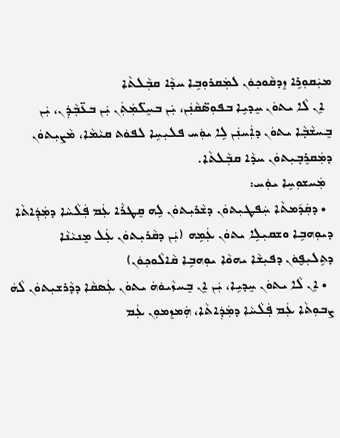ܡܝܲܩܘܼܪܹܐ ܙܸܕܩܵܘܟܼܘܿܢ ܠܡܲܩܪܘܼܒܹܐ ܚܕܵܐ ܩܒܼܵܠܬܵܐ
  ܐܸܢ ܠܵܐ ܝܬܘܿܢ ܚܸܕܝܹܐ ܒܦܘܼܣ̈ܩܵܢܲܢ، ܝܲܢ ܒܚܸܠ̈ܡܲܬܲܢ ܝܲܢ ܒܥ̈ܒܼܵܕܲܢ، ܝܲܢ ܒܸܚܫܵܒ݂ܵܐ ܝܬܘܿܢ ܕܐܲܚܢܲܢ ܠܹܐ ܝܘܲܚ ܦܠܝܼܚܹܐ ܠܦܘܿܬ ܩܝܵܡܵܐ، ܡܵܨܝܼܬܘܿܢ ܕܡܲܩܪܸܒ݂ܝܼܬܘܿܢ ܚܕܵܐ ܩܒܼܵܠܬܵܐ.
  ܡܲܚܫܘܼܚܹܐ ܝܘܲܚ:
  • ܕܩܲܕ݇ܡܬܵܐ ܚܲܦܛܝܼܬܘܿܢ ܕܫܵܪܝܼܬܘܿܢ ܠܹܗ ܩܸܛܪܵܐ ܥܲܡ ܦܲܠܵܚܵܐ ܕܡܲܕܲܐܬܵܐ ܕܝܘܼܗܒܹܐ ܘܫܩܝܼܠܹܐ ܝܬܘܿܢ ܥܲܡܹܗ (ܝܲܢ ܕܩܵܪܝܼܬܘܿܢ ܥܲܠ ܡܸܢܝܵܢܵܐ ܕܬܹܠܝܼܦ̮ܘܿܢ ܕܦܝܼܫܵܐ ܝܗܘܵܐ ܝܘܼܗܒܹܐ ܩܵܐܠܵܘܟܼܘܿܢ)
  • ܐܸܢ ܠܵܐ ܝܬܘܿܢ ܚܸܕܝܹܐ، ܝܲܢ ܐܸܢ ܒܸܚܙܵܝܘܿܗܿ ܝܬܘܿܢ ܥܲܣܩܵܐ ܕܕܵܪܫܝܼܬܘܿܢ ܠܵܗܿ ܨܒܘܼܬܵܐ ܥܲܡ ܦܲܠܵܚܵܐ ܕܡܲܕܲܐܬܵܐ، ܗܲܡܙܸܡܘܼܢ ܥܲܡ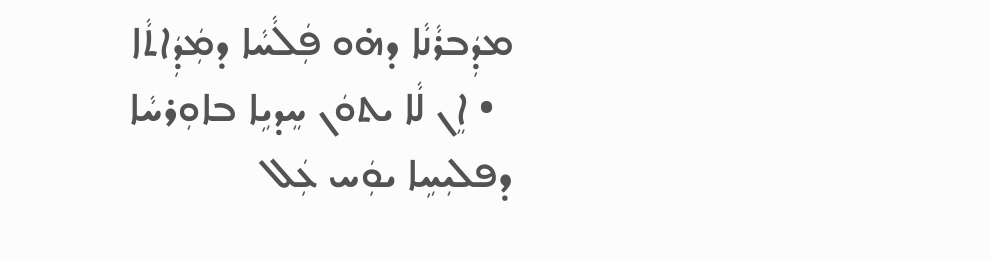ܡܕܲܒܪܵܢܵܐ ܕܗ̇ܘ ܦܲܠܵܚܵܐ ܕܡܲܕܲܐܬܵܐ
  • ܐܸܢ ܠܵܐ ܝܬܘܿܢ ܚܸܕܝܹܐ ܒܐܘܼܪܚܵܐ ܕܦܠܝܼܚܹܐ ܝܘܲܚ ܥܲܠ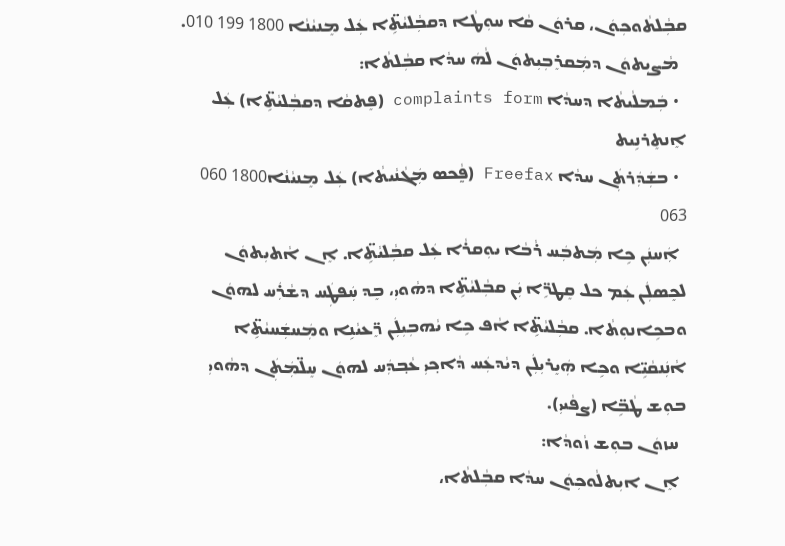ܩܒܼܵܠܬܵܘܟܼܘܿܢ، ܩܪܘܿܢ ܩܵܐ ܚܘܼܛܵܐ ܕܩܒܼܵܠܝܵܬܹ̈ܐ ܥܲܠ ܡܸܢܝܵܢܵܐ 1800 199 010.
  ܡܵܨܝܼܬܘܿܢ ܕܡܲܩܪܸܒܼܝܼܬܘܿܢ ܠܵܗܿ ܚܕܵܐ ܩܒܼܵܠܬܵܐ:
  • ܒܲܡܠܵܝܬܵܐ ܕܚܕܵܐ complaints form (ܦܸܬܩܵܐ ܕܩܒܼܵܠܝܵܬܹ̈ܐ) ܥܲܠ ܐܸܢܬܸܪܢܹܝܬ
  • ܒܫܲܕܲܪܬܲܢ ܚܕܵܐ Freefax (ܦ̰ܵܟܣ ܡܲܓܵܢܵܝܬܵܐ) ܥܲܠ ܡܸܢܝܵܢܵܐ1800 060 063
  ܐܲܚܢܲܢ ܟܹܐ ܡܲܬܒܲܚ ܪܵܒܵܐ ܝܘܼܩܪܵܐ ܥܲܠ ܩܒܼܵܠܝܵܬܹ̈ܐ. ܐܸܢ ܐܵܬܝܼܬܘܿܢ ܠܟܸܣܠܲܢ ܥܲܡ ܟܠ ܩܸܛܪܹ̈ܐ ܝܲܢ ܩܒܼܵܠܝܵܬܹ̈ܐ ܕܗܵܘܝܼ، ܒܸܕ ܚܲܦܛܲܚ ܕܫܵܪܲܚ ܠܗܘܿܢ ܘܒܟܹܐܢܘܼܬܵܐ. ܩܒܼܵܠܝܵܬܹ̈ܐ ܐܵܦ ܟܹܐ ܝܵܗܒܼܝܼܠܲܢ ܪܸ̈ܥܝܵܢܹܐ ܘܡܲܚܫܲܚܝܵܬܹ̈ܐ ܐܵܢܲܢܩܵܝܹ̈ܐ ܘܟܹܐ ܗܲܝܸܪܝܼܠܲܢ ܕܝܵܕܥܲܚ ܕܵܐܟ݂ܝܼ ܥܵܒ݂ܕܲܚ ܠܗܘܿܢ ܚܸܠ̈ܡܲܬܲܢ ܕܗܵܘܝܼ ܒܘܼܫ ܛܵܒܹ̈ܐ (ܨܦܵܝܝܼ).
  ܚܙܘܿܢ ܒܘܼܫ ܙܵܘܕܵܐ:
  ܐܸܢ ܐܝܼܬܠܵܘܟܼܘܿܢ ܚܕܵܐ ܩܒܼܵܠܬܵܐ،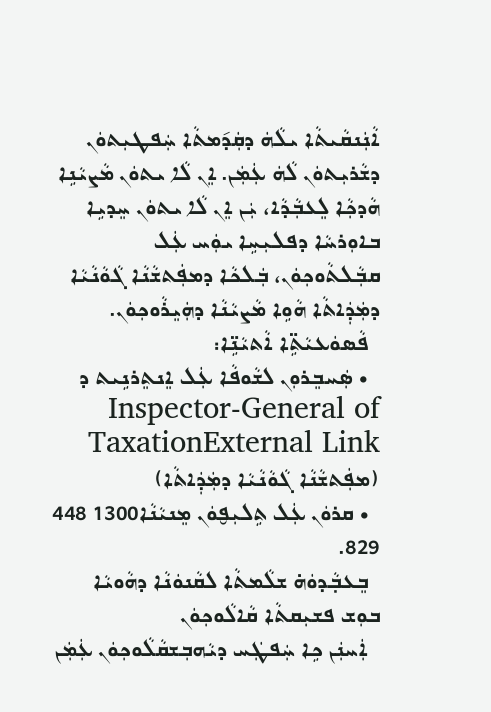ܐܵܢܲܢܩܵܝܬܵܐ ܝܠܵܗܿ ܕܩܲܕ݇ܡܬܵܐ ܚܲܦܛܝܼܬܘܿܢ ܕܫܵܪܝܼܬܘܿܢ ܠܵܗܿ ܥܲܡܲܢ. ܐܸܢ ܠܵܐ ܝܬܘܿܢ ܡܵܨܝܵܢܹܐ ܗܵܕܟܼܵܐ ܠܸܥܒܼܵܕܵܐ، ܝܲܢ ܐܸܢ ܠܵܐ ܝܬܘܿܢ ܚܸܕܝܹܐ ܒܐܘܼܪܚܵܐ ܕܦܠܝܼܚܹܐ ܝܘܲܚ ܥܲܠ ܩܒܼܵܠܬܵܘܟܼܘܿܢ، ܒܲܠܟܵܐ ܕܡܦܲܬܫܵܢܵܐ ܓܵܘܵܢܵܝܵܐ ܕܡܲܕܲܐܬܵܐ ܗܵܘܹܐ ܡܵܨܝܵܢܵܐ ܕܗܲܝܸܪܵܘܟܼܘܿܢ.
  ܦܵܣܘܿܥܝܵܬܹ̈ܐ ܐܵܬܝܵܢܹ̈ܐ:
  • ܣܲܚܒܸܪܘܼܢ ܠܫܵܘܦܵܐ ܥܲܠ ܐܸܢܬܸܪܢܹܝܬ ܕ Inspector-General of TaxationExternal Link (ܡܦܲܬܫܵܢܵܐ ܓܵܘܵܢܵܝܵܐ ܕܡܲܕܲܐܬܵܐ)
  • ܩܪܘܿܢ ܥܲܠ ܬܹܠܝܼܦ̮ܘܿܢ ܡܸܢܝܵܢܵܐ1300 448 829.
  ܒܸܥܒ݂ܵܕܘܿܗ̇ ܫܠܵܡܬܵܐ ܠܩܵܢܘܿܢܵܐ ܕܗܵܘܝܵܐ ܒܘܼܫ ܦܫܝܼܩܬܵܐ ܩܵܐܠܵܘܟܼܘܿܢ
  ܐܲܚܢܲܢ ܟܹܐ ܚܲܦܛܲܚ ܕܝܵܗܒܼܫܩܵܠܵܘܟܼܘܿܢ ܥܲܡܲܢ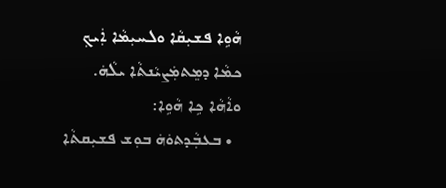ܗܵܘܹܐ ܦܫܝܼܩܵܐ ܘܠܚܝܼܡܵܐ ܐܲܝܟܼ ܟܡܵܐ ܕܡܸܬܡܲܨܝܵܢܬܵܐ ܝܠܵܗܿ. ܘܐܵܗܵܐ ܟܹܐ ܗܵܘܹܐ:
  • ܒܥܒܼܵܕܬܘܿܗܿ ܒܘܼܫ ܦܫܝܼܩܬܵܐ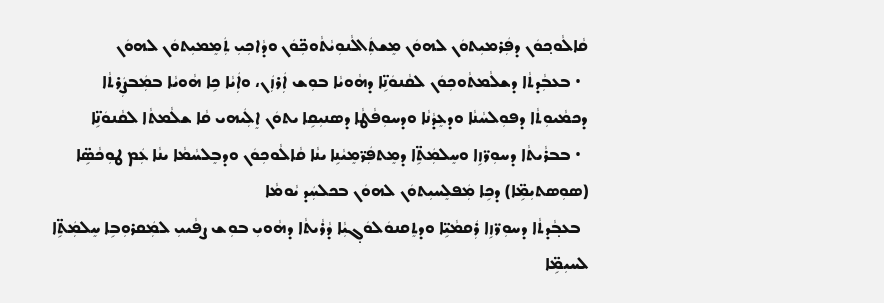ܩܵܐܠܵܘܟ݂ܘܿܢ ܕܦܲܪܡܝܼܬܘܿܢ ܠܗܘܿܢ ܡܸܫܬܲܐܠܵܢܘܼܝܵܬܵܘܟܼ̈ܘܿܢ ܘܕܵܐܟܼܝܼ ܬܲܡܸܡܝܼܬܘܿܢ ܠܗܘܿܢ
  • ܒܥܒܼܵܕܬܵܐ ܕܫܠܵܡܬܵܘܟܼܘܿܢ ܠܩܵܢܘܿܢܹ̈ܐ ܕܗܵܘܝܵܐ ܒܘܼܫ ܐܲܪܙܲܢ، ܘܐܲܝܵܐ ܟܹܐ ܗܵܘܝܵܐ ܒܡܲܒܨܲܪܬܵܐ ܕܟܡܵܝܘܼܬܵܐ ܕܦܘܼܠܚܵܢܵܐ ܘܕܥܸܕܵܢܵܐ ܘܕܚܘܼܦܵܛܵܐ ܕܣܢܝܼܩܹܐ ܝܬܘܿܢ ܐܸܠܲܝܗܝ ܩܵܐ ܫܠܵܡܬܵܐ ܠܩܵܢܘܿܢܹ̈ܐ
  • ܒܒܪܵܝܬܵܐ ܕܚܘܼܪ̈ܙܹܐ ܘܚܸܠܡܲܬܹ̈ܐ ܕܡܸܬܦܲܪ̈ܡܸܝܵܢܹܐ ܝܢܵܐ ܩܵܐܠܵܘܟܼܘܿܢ ܘܕܒܸܠܚܵܡܵܐ ܝܢܵܐ ܥܲܡ ܛܘܼܟܵܣܹ̈ܐ (ܣܘܼܣܬܝܼܡܹ̈ܐ) ܕܟܹܐ ܡܲܦܠܸܚܝܼܬܘܿܢ ܠܗܘܿܢ ܒܟܠܚܲܕ ܝܵܘܡܵܐ
  ܒܥܒ݂ܵܕܬܵܐ ܕܚܘܼܪ̈ܙܹܐ ܪܲܩܡܵܝܹ̈ܐ ܘܕܬܸܩܢܘܿܠܘܿܓ݂ܝܼܵܐ ܕܵܪܵܝܬܵܐ ܕܗܵܘܝܼ ܒܘܼܫ ܨܦܵܝܝܼ ܠܡܲܩܪܘܼܒܹܐ ܚܸܠܡܲܬܹ̈ܐ ܠܚܝܼܡܹ̈ܐ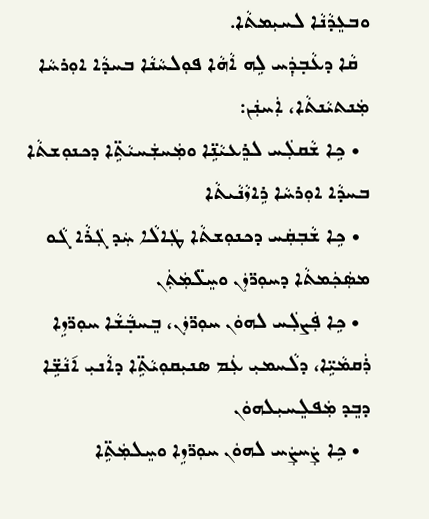ܘܒܥܸܕܵܢܵܐ ܠܚܝܼܡܬܵܐ.
  ܩܵܐ ܕܥܵܒ݂ܕܲܚ ܠܹܗ ܐܵܗܵܐ ܦܘܼܠܚܵܢܵܐ ܒܚܕܵܐ ܐܘܼܪܚܵܐ ܡܲܢܬܝܵܢܬܵܐ، ܐܲܚܢܲܢ:
  • ܟܹܐ ܫܵܩܠܲܚ ܠܪܸܥܝܵܢܹ̈ܐ ܘܡܲܚܫܲܚܝܵܬܹ̈ܐ ܕܟܢܘܼܫܬܵܐ ܒܚܕܵܐ ܐܘܼܪܚܵܐ ܪܹܐܙܵܢܵܝܬܵܐ
  • ܟܹܐ ܫܵܒܼܩܲܚ ܕܟܢܘܼܫܬܵܐ ܛܲܐܠܵܐ ܚܲܕ ܓܲܪܵܐ ܓܵܘ ܡܣܲܟܲܡܬܵܐ ܕܚܘܼܪ̈ܙܲܢ ܘܚܸܠ̈ܡܲܬܲܢ
  • ܟܹܐ ܦܲܨܠܲܚ ܠܗܘܿܢ ܚܘܼܪ̈ܙܲܢ، ܒܸܚܒ݂ܵܫܵܐ ܚܘܼܪ̈ܙܹܐ ܪܲܩܡܵܝܹ̈ܐ، ܕܠܵܚܡܝܼ ܥܲܡ ܣܢܝܼܩܘܼܝܵܬܹ̈ܐ ܕܐܵܢܝܼ ܐ݇ܢܵܫܹ̈ܐ ܕܒܸܕ ܡܲܦܠܸܚܝܼܠܗܘܿܢ
  • ܟܹܐ ܨܲܚܨܲܚ ܠܗܘܿܢ ܚܘܼܪ̈ܙܹܐ ܘܚܸܠܡܲܬܹ̈ܐ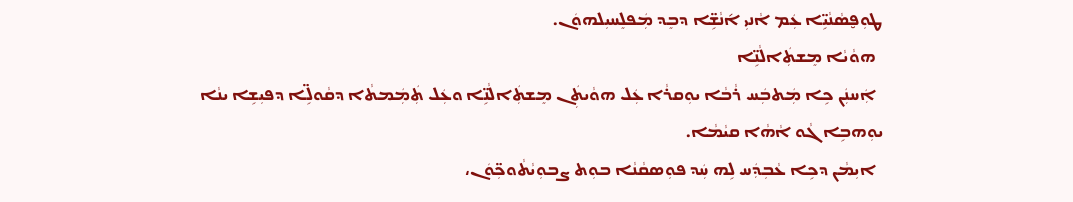ܛܘܼܦ̮ܣܵܢܵܝܹ̈ܐ ܥܲܡ ܐܵܢܝܼ ܐ݇ܢܵܫܹ̈ܐ ܕܒܸܕ ܡܲܦܠܸܚܝܼܠܗܘܿܢ.
  ܗܘܵܝܵܐ ܡܸܫܬܲܐܠܵܢܹ̈ܐ
  ܐܲܚܢܲܢ ܟܹܐ ܡܲܬܒܲܚ ܪܵܒܵܐ ܝܘܼܩܪܵܐ ܥܲܠ ܗܘܵܝܬܲܢ ܡܸܫܬܲܐܠܵܢܹ̈ܐ ܘܥܲܠ ܬܲܡܲܡܬܵܐ ܕܩܵܘܠܹ̈ܐ ܕܦܝܼܫܹܐ ܝܢܵܐ ܝܘܼܗܒܹܐ ܓܵܘ ܐܵܗܵܐ ܩܝܵܡܵܐ.
  ܐܝܼܡܵܢ ܕܟܹܐ ܥܵܒܼܕܲܚ ܠܹܗ ܚܲܕ ܦܘܼܣܩܵܢܵܐ ܒܘܼܬ ܨܒܘܼܝܵܬܵܘܟܼ̈ܘܿܢ،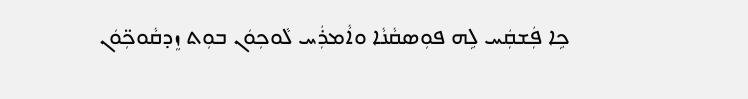ܟܹܐ ܦܲܫܩܲܚ ܠܹܗ ܦܘܼܣܩܵܢܵܐ ܘܐܵܡܪܲܚ ܠܵܘܟܼܘܿܢ ܒܘܼܬ ܙܸܕܩܵܘܟܼ̈ܘܿܢ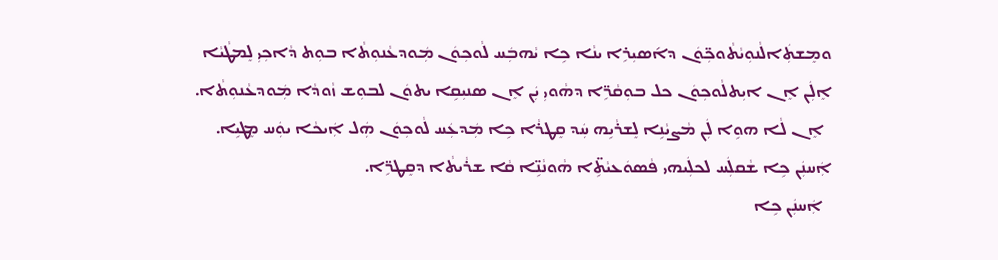ܘܡܸܫܬܲܐܠܵܢܘܼܝܵܬܵܘܟܼ̈ܘܿܢ ܕܐ݇ܣܝܼܪܹܐ ܝܢܵܐ ܟܹܐ ܝܵܗܒܲܚ ܠܵܘܟܼܘܿܢ ܡܲܘܕܥܵܢܘܼܬܵܐ ܒܘܼܬ ܕܵܐܟܼܝܼ ܠܸܡܛܵܝܵܐ ܐܸܠܲܢ ܐܸܢ ܐܝܼܬܠܵܘܟܼܘܿܢ ܟܠ ܒܘܼܩܵܪܹ̈ܐ ܕܗܵܘܝܼ ܝܲܢ ܐܸܢ ܣܢܝܼܩܹܐ ܝܬܘܿܢ ܠܒܘܼܫ ܙܵܘܕܵܐ ܡܲܘܕܥܵܢܘܼܬܵܐ.
  ܐܸܢ ܠܵܐ ܗܘܹܐ ܠܲܢ ܡܵܨܝܵܢܹܐ ܠܸܫܪܵܝܹܗ ܚܲܕ ܩܸܛܪܵܐ ܟܹܐ ܡܲܕܥܲܚ ܠܵܘܟܼܘܿܢ ܗܲܠ ܐܲܝܟܵܐ ܝܘܲܚ ܡܸܛܝܹܐ. ܐܲܚܢܲܢ ܟܹܐ ܫܵܩܠܲܚ ܠܟܠܲܝܗܝ ܦܵܣܘܿܥܝܵܬܹ̈ܐ ܗܵܘܢܵܢܹ̈ܐ ܩܵܐ ܫܪܵܝܬܵܐ ܕܩܸܛܪܹ̈ܐ.
  ܐܲܚܢܲܢ ܟܹܐ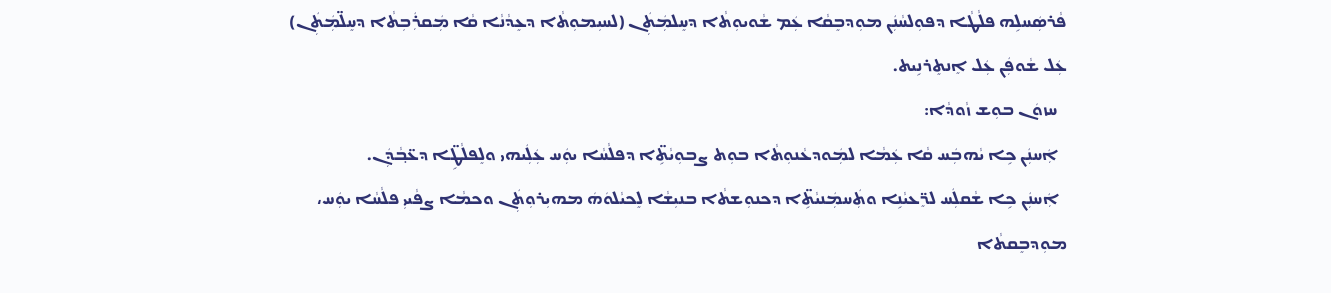ܦܵܪܣܲܚܠܹܗ ܦܠܵܛܵܐ ܕܦܘܼܠܚܵܢܲܢ ܡܘܼܕܒܸܩܵܐ ܥܲܡ ܫܵܘܝܘܼܬܵܐ ܕܚܸܠܡܲܬܲܢ (ܠܚܝܼܡܘܼܬܵܐ ܕܥܸܕܵܢܵܐ ܩܵܐ ܡܲܩܪܲܒܼܬܵܐ ܕܚܸܠ̈ܡܲܬܲܢ) ܥܲܠ ܫܵܘܦܲܢ ܥܲܠ ܐܸܢܬܸܪܢܹܝܬ.
  ܚܙܘܿܢ ܒܘܼܫ ܙܵܘܕܵܐ:
  ܐܲܚܢܲܢ ܟܹܐ ܝܵܗܒܲܚ ܩܵܐ ܥܲܡܵܐ ܠܡܲܘܕܥܵܢܘܼܬܵܐ ܒܘܼܬ ܨܒܘܼܝܵܬܹ̈ܐ ܕܦܠܵܚܵܐ ܝܘܲܚ ܥܲܠܲܝܗܝ ܘܠܸܦܠܵܛܹ̈ܐ ܕܥ̈ܒ݂ܵܕܲܢ.
  ܐܲܚܢܲܢ ܟܹܐ ܫܵܩܠܲܚ ܠܪܸ̈ܥܝܵܢܹܐ ܘܬܲܚܡܲܢܝܵܬܹ̈ܐ ܕܟܢܘܼܫܬܵܐ ܒܢܝܼܫܵܐ ܠܸܟܝܵܠܘܿܗܿ ܡܗܝܼܪܘܼܬܲܢ ܘܟܡܵܐ ܨܦܵܝܝܼ ܦܠܵܚܵܐ ܝܘܲܚ، ܡܘܼܕܒܸܩܬܵܐ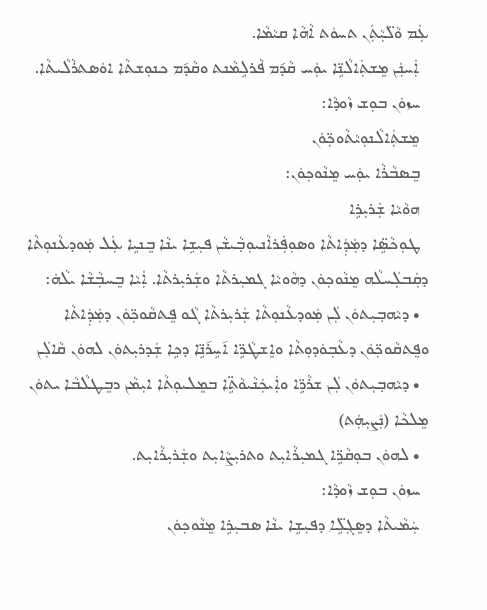ܥܲܡ ܘܵܠ̈ܝܼܵܬܲܢ ܬܚܘܿܬ ܐܵܗܵܐ ܩܝܵܡܵܐ.
  ܐܲܚܢܲܢ ܡܸܫܬܲܐܠܵܢܹ̈ܐ ܝܘܲܚ ܩܵܕ݇ܡ ܦܵܪܠܹܡܵܢܬ ܘܩܵܕ݇ܡ ܟܢܘܼܫܬܵܐ ܐܘܿܣܬܪܵܠܵܝܬܵܐ.
  ܚܙܘܿܢ ܒܘܼܫ ܙܵܘܕܵܐ:
  ܡܸܫܬܲܐܠܵܢܘܼܝܵܬܵܘܟ݂̈ܘܿܢ
  ܒܸܣܒܵܪܵܐ ܝܘܲܚ ܡܸܢܵܘܟܼܘܿܢ:
  ܗܘܵܝܵܐ ܫܲܪܝܼܪܹܐ
  ܛܘܼܟܵܣܹ̈ܐ ܕܡܲܕܲܐܬܵܐ ܘܣܘܼܦܲܪܐܵܢܝܘܼܒ݂ܵܝܫܵܢ ܦܝܼܫܹܐ ܝܢܵܐ ܒܸܢܝܹܐ ܥܲܠ ܡܲܘܕܥܵܢܘܼܬܵܐ ܕܩܲܒܠܲܚܠܵܗ ܡܸܢܵܘܟ݂ܘܿܢ ܕܗܵܘܝܵܐ ܓܡܝܼܪܬܵܐ ܘܫܲܪܝܼܪܬܵܐ. ܐܲܝܵܐ ܒܸܚܒܼܵܫܵܐ ܝܠܵܗܿ:
  • ܕܝܵܗܒ݂ܝܼܬܘܿܢ ܠܲܢ ܡܲܘܕܥܵܢܘܼܬܵܐ ܫܲܪܝܼܪܬܵܐ ܓܵܘ ܦܸܬܩܵܘܟܼ̈ܘܿܢ ܕܡܲܕܲܐܬܵܐ ܘܦܸܬܩܵܘܟ݂̈ܘܿܢ ܕܥܵܒܼܘܿܕܘܼܬܵܐ ܘܐܸܫܛܵܪܹ̈ܐ ܐ݇ܚܹܪ݇ܢܹ̈ܐ ܕܟܹܐ ܫܲܕܪܝܼܬܘܿܢ ܠܗܘܿܢ ܩܵܐܠܲܢ
  • ܕܝܵܗܒ݂ܝܼܬܘܿܢ ܠܲܢ ܫܪܵܪܹ̈ܐ ܘܐܲܝܟܲܢܵܝܘܵܬܹ̈ܐ ܒܡܸܠܝܘܼܬܵܐ ܐܝܼܡܵܢ ܖܒܸܛܠܵܒܵܐ ܝܬܘܿܢ ܡܸܠܟܵܐ (ܢܲܨܝܼܗܲܬ)
  • ܠܗܘܿܢ ܒܘܼܩܵܪܹ̈ܐ ܓܡܝܼܪܵܐܝܼܬ ܘܬܪܝܼܨܵܐܝܼܬ ܘܫܲܪܝܼܪܵܐܝܼܬ.
  ܚܙܘܿܢ ܒܘܼܫ ܙܵܘܕܵܐ:
  ܚܲܡܵܝܬܵܐ ܕܣܸܓܼܠܹ̈ܐ ܕܦܝܼܫܹܐ ܝܢܵܐ ܣܒܝܼܪܹܐ ܡܸܢܵܘܟܼܘܿܢ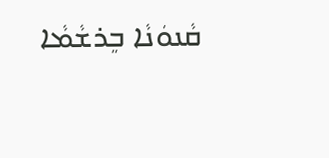ܩܵܢܘܿܢܵܐ ܒܸܪܫܵܡܵܐ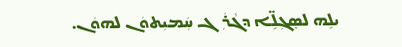ܝܠܹܗ ܠܣܸܓܼܠܹ̈ܐ ܕܓܵܪܲܓ ܚܲܡܝܼܬܘܿܢ ܠܗܘܿܢ.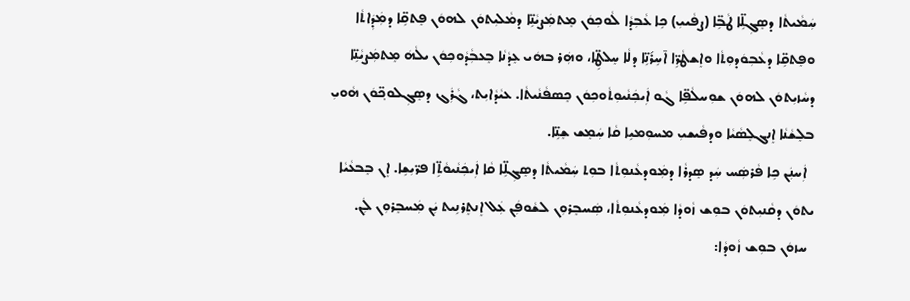ܚܲܡܵܝܬܵܐ ܕܣܸܓܼܠܹ̈ܐ ܛܵܒܹ̈ܐ (ܨܦܵܝܝܼ) ܟܹܐ ܥܵܒܼܕܵܐ ܠܵܘܟܼܘܿܢ ܡܸܬܡܲܨܝܵܢܹ̈ܐ ܕܡܵܠܝܼܬܘܿܢ ܠܗܘܿܢ ܦܸܬܩܹ̈ܐ ܕܡܲܕܲܐܬܵܐ ܘܦܸܬܩܹ̈ܐ ܕܥܵܒܼܘܿܕܘܼܬܵܐ ܘܐܸܫܛܵܪܹ̈ܐ ܐ̄ܚܹܪ݇ܢܹ̈ܐ ܕܠܵܐ ܚܸܠܛܹ̈ܐ، ܘܗܲܪ ܒܗܿܝ ܥܸܕܵܢܵܐ ܒܸܥܒܼܵܕܵܘܟܼܘܿܢ ܝܠܵܗܿ ܡܸܬܡܲܨܝܵܢܹ̈ܐ ܕܚܵܙܝܼܬܘܿܢ ܠܗܘܿܢ ܫܘܼܚܠܵܦܹ̈ܐ ܓܵܘ ܐܲܝܟܲܢܵܝܘܼܬܵܘܟܼܘܿܢ ܟܸܣܦܵܢܵܝܬܵܐ. ܥܝܵܕܵܐܝܼܬ، ܓܵܪܲܓ ܕܣܸܓܼܠܘܟ݂̈ܘܿܢ ܗܵܘܝܼ ܒܠܸܫܵܢܵܐ ܐܸܢܓܠܸܣܵܝܵܐ ܘܕܦܵܝܫܝܼ ܡܚܘܼܡܝܹܐ ܩܵܐ ܚܲܡܸܫ ܫܸܢܹ̈ܐ.
  ܐܲܚܢܲܢ ܟܹܐ ܦܵܪܣܲܚ ܚܲܕ ܣܸܕܪܵܐ ܕܡܲܘܕܥܵܢܘܼܬܵܐ ܒܘܼܬ ܚܲܡܵܝܬܵܐ ܕܣܸܓܼܠܹ̈ܐ ܩܵܐ ܐܲܝܟܲܢܵܝܘܵܬܹ̈ܐ ܦܪ̈ܝܼܫܹܐ. ܐܸܢ ܒܸܒܥܵܝܵܐ ܝܬܘܿܢ ܕܩܵܢܝܼܬܘܿܢ ܒܘܼܫ ܙܵܘܕܵܐ ܡܲܘܕܥܵܢܘܼܬܵܐ، ܣܲܚܒܸܪܘܼܢ ܠܫܵܘܦܲܢ ܥܲܠ ܐܸܢܬܸܪܢܹܝܬ ܝܲܢ ܡܲܚܒܸܪܘܼܢ ܠܲܢ.
  ܚܙܘܿܢ ܒܘܼܫ ܙܵܘܕܵܐ: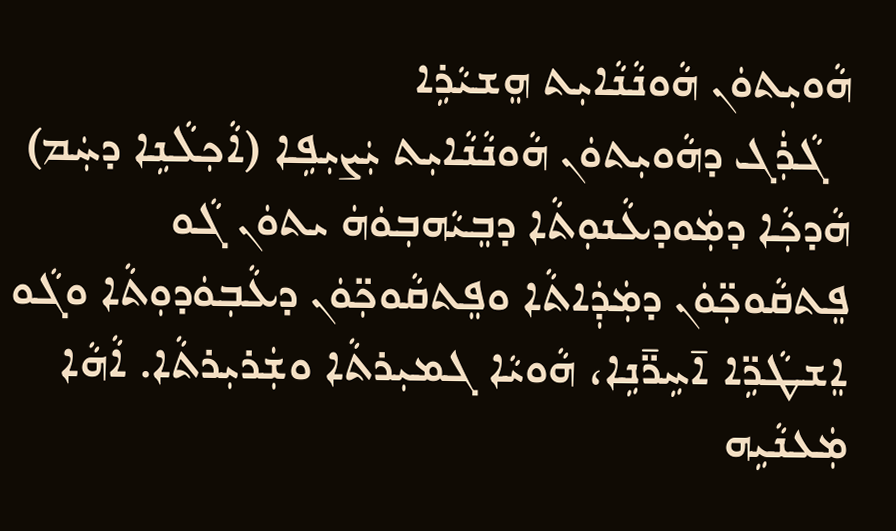ܗܵܘܝܼܬܘܿܢ ܗܵܘܢܵܢܵܐܝܼܬ ܗܸܫܝܵܪܹܐ
  ܓܵܪܲܓ ܕܗܵܘܝܼܬܘܿܢ ܗܵܘܢܵܢܵܐܝܼܬ ܝܲܨܝܼܦܹܐ (ܐܵܟ݂ܠܵܢܹܐ ܕܚܲܡ) ܗܵܕܟܼܵܐ ܕܡܲܘܕܥܵܢܘܼܬܵܐ ܕܒܸܝܵܗܒܼܘܿܗܿ ܝܬܘܿܢ ܓܵܘ ܦܸܬܩܵܘܟܼ̈ܘܿܢ ܕܡܲܕܲܐܬܵܐ ܘܦܸܬܩܵܘܟ݂̈ܘܿܢ ܕܥܵܒܼܘܿܕܘܼܬܵܐ ܘܓܵܘ ܐܸܫܛܵܪܹ̈ܐ ܐ̄ܚܹܪ̈̄ܢܹܐ، ܗܵܘܝܵܐ ܓܡܝܼܪܬܵܐ ܘܫܲܪܝܼܪܬܵܐ. ܐܵܗܵܐ ܡܲܥܢܵܝܹܗ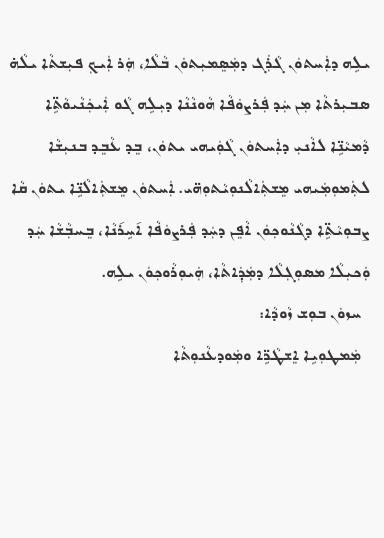ܝܠܹܗ ܕܐܲܚܬܘܿܢ ܓܵܪܲܓ ܕܡܲܣܸܡܝܼܬܘܿܢ ܒܵܠܵܐ، ܗܲܪ ܐܲܝܟܼ ܦܝܼܫܬܵܐ ܝܠܵܗ̇ ܣܒܝܼܪܬܵܐ ܡܼܢ ܚܲܕ ܦܲܪܨܘܿܦܵܐ ܗܵܘܢܵܢܵܐ ܕܝܼܠܹܗ ܓܵܘ ܐܲܝܟܲܢܵܝܘܵܬܹ̈ܐ ܕܵܡܝܵܢܹ̈ܐ ܠܐܵܢܝܼ ܕܐܲܚܬܘܿܢ ܓܵܘܲܝܗܝ ܝܬܘܿܢ، ܒܸܕ ܥܵܒܸܕ ܒܢܝܼܫܵܐ ܠܬܲܡܘܼܡܲܝܗܝ ܡܸܫܬܲܐܠܵܢܘܼܝܵܬܘܼܗ̈ܝ. ܐܲܚܬܘܿܢ ܡܸܫܬܲܐܠܵܢܹ̈ܐ ܝܬܘܿܢ ܩܵܐ ܨܒܘܼܝܵܬܹ̈ܐ ܕܓܵܢܵܘܟ݂ܘܿܢ ܐܵܦܸܢ ܕܚܲܕ ܦܲܪܨܘܿܦܵܐ ܐ݇ܚܹܪ݇ܢܵܐ، ܒܸܚܒܼܵܫܵܐ ܚܲܕ ܘܲܟܝܼܠܵܐ ܡܣܘܼܓܼܠܵܐ ܕܡܲܕܲܐܬܵܐ، ܗܲܝܘܼܪܵܘܟܼܘܿܢ ܝܠܹܗ.
  ܚܙܘܿܢ ܒܘܼܫ ܙܵܘܕܵܐ:
  ܡܲܡܛܘܼܝܹܐ ܐܸܫܛܵܪܹ̈ܐ ܘܡܲܘܕܥܵܢܘܼܬܵܐ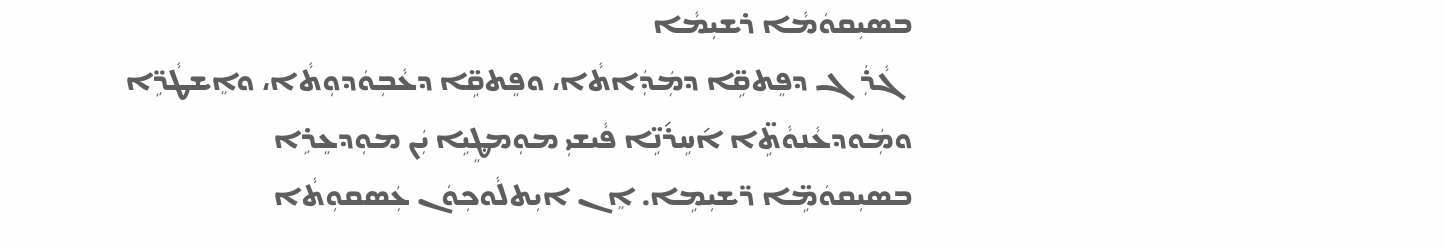ܒܣܝܼܩܘܿܡܵܐ ܪܫܝܼܡܵܐ
  ܓܵܪܲܓ ܕܦܸܬܩܹ̈ܐ ܕܡܲܕܲܐܬܵܐ، ܘܦܸܬܩܹ̈ܐ ܕܥܵܒܼܘܿܕܘܼܬܵܐ، ܘܐܸܫܛܵܪܹ̈ܐ ܘܡܲܘܕܥܵܢܘܵܬܹ̈ܐ ܐ݇ܚܹܪ݇ܢܹ̈ܐ ܦܵܝܫܝܼ ܡܘܼܡܜܸܝܹܐ ܝܲܢ ܡܘܼܕܥܸܪܹܐ ܒܣܝܼܩܘܿܡܹ̈ܐ ܪ̈ܫܝܼܡܹܐ. ܐܸܢ ܐܝܼܬܠܵܘܟܼܘܿܢ ܥܲܣܩܘܼܬܵܐ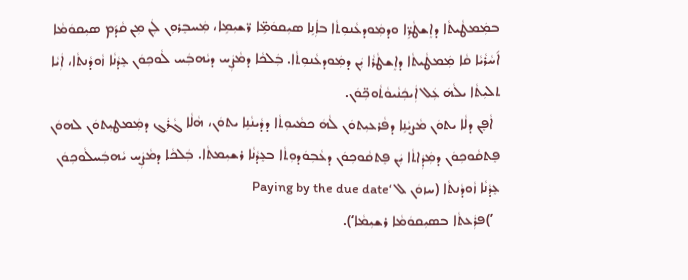ܒܡܲܡܛܵܝܬܵܐ ܕܐܸܫܛܵܪܹ̈ܐ ܘܕܡܲܘܕܥܵܢܘܼܬܵܐ ܒܐܲܢܹܐ ܣܝܼܩܘܿܡܹ̈ܐ ܪ̈ܫܝܼܡܹܐ، ܡܲܚܒܸܪܘܼܢ ܠܲܢ ܡܼܢ ܩܵܕ݇ܡ ܣܝܼܩܘܿܡܵܐ ܐ݇ܚܵܪܵܝܵܐ ܩܵܐ ܡܲܡܛܵܝܬܵܐ ܕܐܸܫܛܵܪܵܐ ܝܲܢ ܕܡܲܘܕܥܵܢܘܼܬܵܐ. ܒܲܠܟܵܐ ܕܡܵܨܲܚ ܕܝܵܗܒܲܚ ܠܵܘܟܼܘܿܢ ܥܸܕܵܢܵܐ ܙܵܘܕܵܢܬܵܐ، ܐܲܝܵܐ ܬܠܝܼܬܵܐ ܝܠܵܗܿ ܥܲܠ ܐܲܝܟܲܢܵܝܘܵܬܵܘܟܼ̈ܘܿܢ.
  ܐܵܦܸܢ ܕܠܵܐ ܝܬܘܿܢ ܡܵܨܝܵܢܹܐ ܕܦܵܪܥܝܼܬܘܿܢ ܠܵܗܿ ܟܡܵܝܘܼܬܵܐ ܕܕܵܝܢܵܢܹܐ ܝܬܘܿܢ، ܗܵܠܵܐ ܓܵܪܲܓ ܕܡܲܡܛܝܼܬܘܿܢ ܠܗܘܿܢ ܦܸܬܩܵܘܟܼܘܿܢ ܕܡܲܕܲܐܬܵܐ ܝܲܢ ܦܸܬܩܵܘܟܼܘܿܢ ܕܥܵܒܼܘܿܕܘܼܬܵܐ ܒܥܸܕܵܢܵܐ ܪܫܝܼܡܬܵܐ. ܒܲܠܟܵܐ ܕܡܵܨܲܚ ܝܵܗܒܲܚܠܵܘܟܼܘܿܢ ܥܸܕܵܢܵܐ ܙܵܘܕܵܢܬܵܐ (ܚܙܘܿܢ ܠ ‘Paying by the due date
  ’)ܦܪܲܥܬܵܐ ܒܣܝܼܩܘܿܡܵܐ ܪܫܝܼܡܵܐ‘).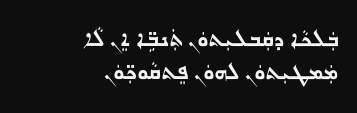ܒܲܠܟܵܐ ܕܩܲܒܠܝܼܬܘܿܢ ܬܲܢܒܹ̈ܐ ܐܸܢ ܠܵܐ ܡܲܡܛܝܼܬܘܿܢ ܠܗܘܿܢ ܦܸܬܩܵܘܟܼ̈ܘܿܢ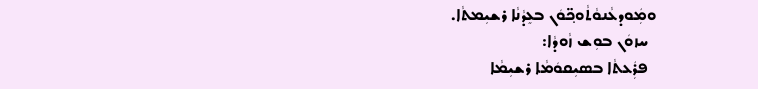ܘܡܲܘܕܥܵܢܘܵܬܵܘܟ݂̈ܘܿܢ ܒܥܸܕܵܢܵܐ ܪܫܝܼܡܬܵܐ.
  ܚܙܘܿܢ ܒܘܼܫ ܙܵܘܕܵܐ:
  ܦܪܲܥܬܵܐ ܒܣܝܼܩܘܿܡܵܐ ܪܫܝܼܡܵܐ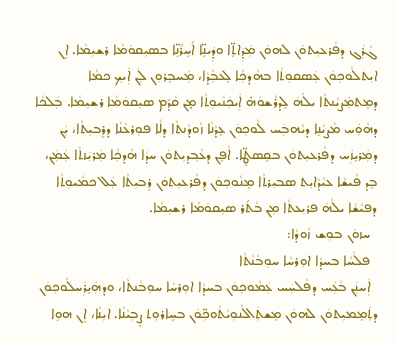ܓܵܪܲܓ ܕܦܵܪܥܝܼܬܘܿܢ ܠܗܘܿܢ ܡܲܕܲܐܬܹ̈ܐ ܘܕܲܝܢܹ̈ܐ ܐ݇ܚܹܪ݇ܢܹ̈ܐ ܒܣܝܼܩܘܿܡܵܐ ܪܫܝܼܡܵܐ. ܐܸܢ ܐܝܼܬܠܵܘܟܼܘܿܢ ܥܲܣܩܘܼܬܵܐ ܒܗܵܕܟܼܵܐ ܠܸܥܒܼܵܕܵܐ، ܡܲܚܒܸܪܘܼܢ ܠܲܢ ܐܲܝܟ݂ ܟܡܵܐ ܕܡܸܬܡܲܨܝܵܢܬܵܐ ܝܠܵܗܿ ܠܸܕܪܵܫܘܿܗ̇ ܐܲܝܟܲܢܵܝܘܼܬܵܐ ܡ̣ܢ ܩܵܕ݇ܡ ܣܝܼܩܘܿܡܵܐ ܪܫܝܼܡܵܐ. ܒܲܠܟܵܐ ܕܗܵܘܲܚ ܡܵܨܝܵܢܹܐ ܕܝܵܗܒܲܚ ܠܵܘܟܼܘܿܢ ܥܸܕܵܢܵܐ ܙܵܘܕܵܢܬܵܐ ܕܠܵܐ ܦܘܼܪܥܵܢܵܐ ܕܪܸܒܝܼܬܵܐ، ܝܲܢ ܕܡܲܪܝܸܙܲܚ ܕܦܵܪܥܝܼܬܘܿܢ ܒܩܸܣܛܹ̈ܐ. ܐܵܦܸܢ ܕܥܵܒ݂ܕܝܼܬܘܿܢ ܚܕܵܐ ܗܵܕܟܼܵܐ ܡܲܪܝܲܙܬܵܐ ܥܲܡܲܢ، ܒܸܕ ܦܵܝܫܵܐ ܥܝܵܕܵܐܝܼܬ ܣܒܝܼܪܬܵܐ ܡܸܢܵܘܟܼܘܿܢ ܕܦܵܪܥܝܼܬܘܿܢ ܪܸܒܝܼܬܵܐ ܥܲܠ ܟܡܵܝܘܼܬܵܐ ܕܦܝܵܫܵܐ ܝܠܵܗܿ ܦܪܝܼܥܬܵܐ ܡܼܢ ܒܵܬ݇ܪ ܣܝܼܩܘܿܡܵܐ ܪܫܝܼܡܵܐ.
  ܚܙܘܿܢ ܒܘܼܫ ܙܵܘܕܵܐ:
  ܦܠܵܚܵܐ ܒܚܕܵܐ ܐܘܼܪܚܵܐ ܚܘܼܒܵܢܵܬܵܐ
  ܐܲܚܢܲܢ ܒܵܥܲܚ ܕܦܵܠܚܲܚ ܥܲܡܵܘܟܼܘܿܢ ܒܚܕܵܐ ܐܘܼܪܚܵܐ ܚܘܼܒܵܢܬܵܐ، ܘܕܗܲܝܸܪܲܚܠܵܘܟܼܘܿܢ ܕܬܲܡܸܡܝܼܬܘܿܢ ܠܗܘܿܢ ܡܸܫܬܲܐܠܵܢܘܼܝܵܬܵܘܟܼ̈ܘܿܢ ܒܚܹܐܪܘܼܬ ܨܸܒܼܝܵܢܵܐ. ܐܝܼܢܵܐ، ܐܸܢ ܗܘܹܐ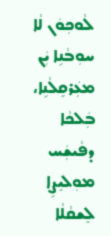ܠܵܘܟܼܘܿܢ ܠܵܐ ܚܘܼܒܵܢܹܐ ܝܲܢ ܡܥܲܪܩܸܠܵܢܹܐ، ܒܲܠܟܵܐ ܕܦܵܝܫܲܚ ܡܘܼܠܝܸܨܹܐ ܠܸܫܩܵܠܵܐ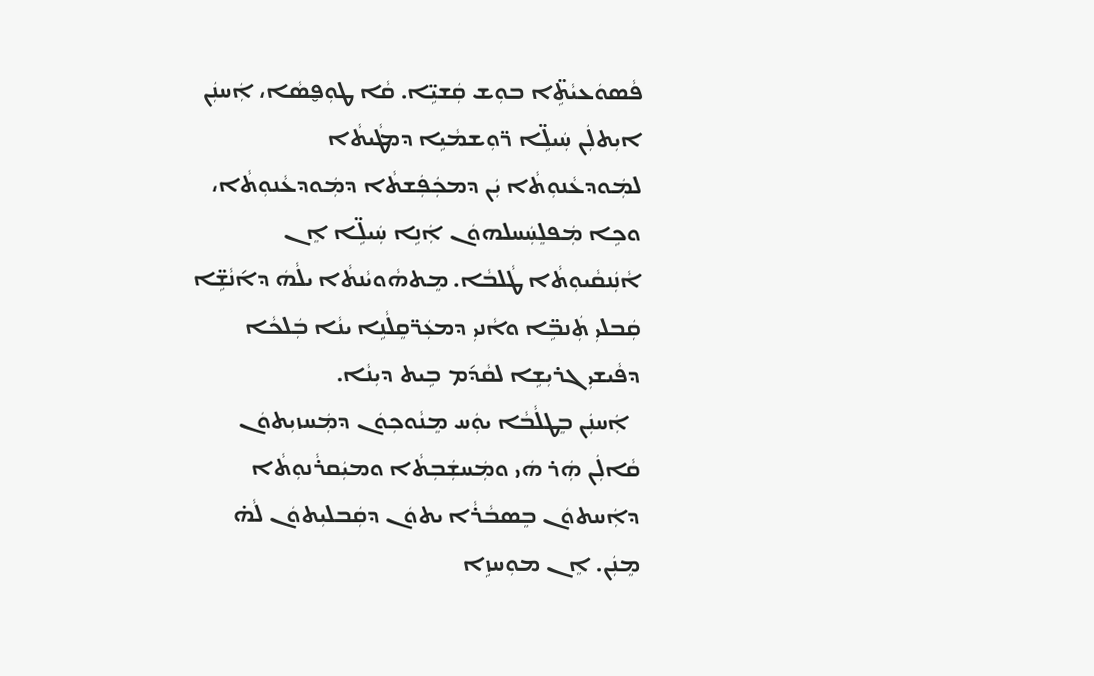ܦܵܣܘܿܥܝܵܬܹ̈ܐ ܒܘܼܫ ܩܲܫܝܹ̈ܐ. ܩܵܐ ܛܘܼܦ̮ܣܵܐ، ܐܲܚܢܲܢ ܐܝܼܬܠܲܢ ܚܲܝܠܹ̈ܐ ܪ̈ܘܼܫܡܵܝܹܐ ܕܡܛܵܝܬܵܐ ܠܡܲܘܕܥܵܢܘܼܬܵܐ ܝܲܢ ܕܡܟܲܦܲܫܬܵܐ ܕܡܲܘܕܥܵܢܘܼܬܵܐ، ܘܟܹܐ ܡܲܦܠܸܚܲܚܠܗܘܿܢ ܐܲܢܹܐ ܚܲܝܠܹ̈ܐ ܐܸܢ ܐܵܢܲܢܩܵܝܘܼܬܵܐ ܛܵܠܒܵܐ. ܡܸܬܗܵܘܝܵܢܬܵܐ ܝܠܵܗܿ ܕܐ݇ܢܵܫܹ̈ܐ ܩܲܒܠܝܼ ܬܲܢܒܹ̈ܐ ܘܐܵܢܝܼ ܕܡܥܲܪ̈ܩܸܠܵܢܹܐ ܝܢܵܐ ܒܲܠܟܵܐ ܕܦܵܝܫܝܼ ܓܪܝܼܫܹܐ ܠܩܵܕ݇ܡ ܒܹܝܬ ܕܝܼܢܵܐ.
  ܐܲܚܢܲܢ ܒܸܛܠܵܒܵܐ ܝܘܲܚ ܡܸܢܵܘܟܼܘܿܢ ܕܡܲܚܙܝܼܬܘܿܢ ܩܵܐܠܲܢ ܗܲܪ ܗܿܝ ܘܡܲܚܫܲܒܼܬܵܐ ܘܡܝܲܩܪܵܢܘܼܬܵܐ ܕܐܲܚܬܘܿܢ ܒܸܣܒܵܪܵܐ ܝܬܘܿܢ ܕܩܲܒܠܝܼܬܘܿܢ ܠܵܗ̇ ܡܸܢܲܢ. ܐܸܢ ܡܘܼܚܙܹܐ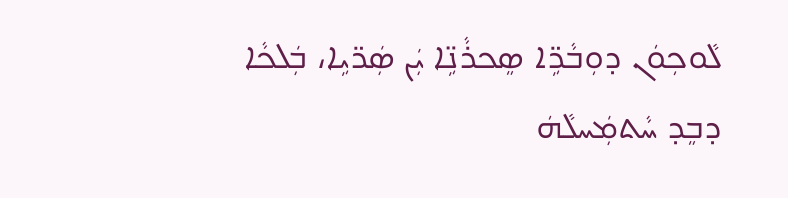ܠܵܘܟܼܘܿܢ ܕܘܼܒܵܪܹ̈ܐ ܣܸܟܪܵܢܹ̈ܐ ܝܲܢ ܣܲܪ̈ܝܹܐ، ܒܲܠܟܵܐ ܕܒܸܕ ܚܵܬܡܲܚܠܵܗܿ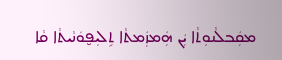ܡܩܲܒܠܵܢܘܼܬܵܐ ܝܲܢ ܗܲܡܙܲܡܬܵܐ ܬܹܠܝܼܦ̮ܘܿܢܵܝܬܵܐ ܩܵܐ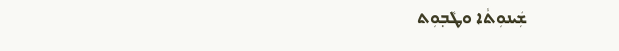ܫܲܝܢܘܼܬܵܐ ܘܛܵܒ݂ܘܼܬ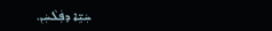ܚܲܝܹ̈ܐ ܕܦܲܠܵܚܲܢ.